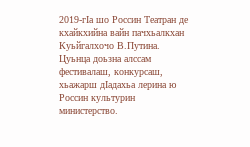2019-гIа шо Россин Театран де кхайкхийна вайн пачхьалкхан Куьйгалхочо В.Путина. Цуьнца доьзна алссам фестивалаш, конкурсаш, хьажарш дIадахьа лерина ю Россин культурин министерство.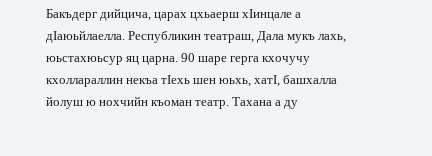Бакъдерг дийцича, царах цхьаерш хIинцале а дIаюьйлаелла. Республикин театраш, Дала мукъ лахь, юьстахюьсур яц царна. 90 шаре герга кхочучу кхоллараллин некъа тIехь шен юьхь, хатI, башхалла йолуш ю нохчийн къоман театр. Тахана а ду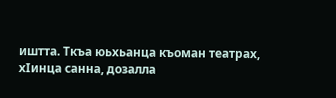иштта. Ткъа юьхьанца къоман театрах, хIинца санна, дозалла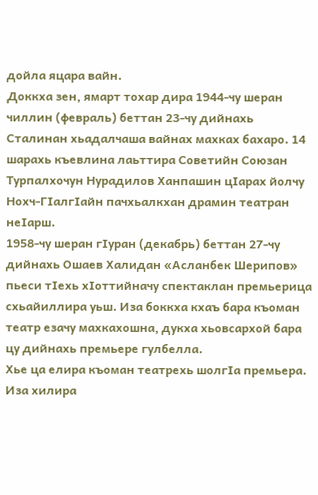дойла яцара вайн.
Доккха зен, ямарт тохар дира 1944-чу шеран чиллин (февраль) беттан 23-чу дийнахь Сталинан хьадалчаша вайнах махках бахаро. 14 шарахь къевлина лаьттира Советийн Союзан Турпалхочун Нурадилов Ханпашин цIарах йолчу Нохч-ГIалгIайн пачхьалкхан драмин театран неIарш.
1958-чу шеран гIуран (декабрь) беттан 27-чу дийнахь Ошаев Халидан «Асланбек Шерипов» пьеси тIехь хIоттийначу спектаклан премьерица схьайиллира уьш. Иза боккха кхаъ бара къоман театр езачу махкахошна, дукха хьовсархой бара цу дийнахь премьере гулбелла.
Хье ца елира къоман театрехь шолгIа премьера. Иза хилира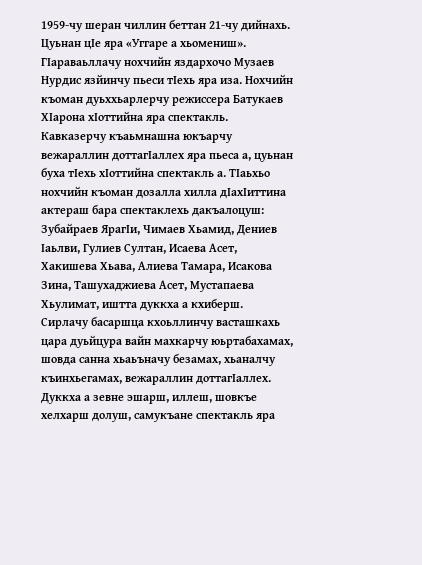1959-чу шеран чиллин беттан 21-чу дийнахь. Цуьнан цIе яра «Уггаре а хьомениш».
ГIараваьллачу нохчийн яздархочо Музаев Нурдис язйинчу пьеси тIехь яра иза. Нохчийн къоман дуьххьарлерчу режиссера Батукаев ХIарона хIоттийна яра спектакль.
Кавказерчу къаьмнашна юкъарчу вежараллин доттагIаллех яра пьеса а, цуьнан буха тIехь хIоттийна спектакль а. ТIаьхьо нохчийн къоман дозалла хилла дIахIиттина актераш бара спектаклехь дакъалоцуш: Зубайраев ЯрагIи, Чимаев Хьамид, Дениев Iаьлви, Гулиев Султан, Исаева Асет, Хакишева Хьава, Алиева Тамара, Исакова Зина, Ташухаджиева Асет, Мустапаева Хьулимат, иштта дуккха а кхиберш.
Сирлачу басаршца кхоьллинчу васташкахь цара дуьйцура вайн махкарчу юьртабахамах, шовда санна хьаьъначу безамах, хьаналчу къинхьегамах, вежараллин доттагIаллех. Дуккха а зевне эшарш, иллеш, шовкъе хелхарш долуш, самукъане спектакль яра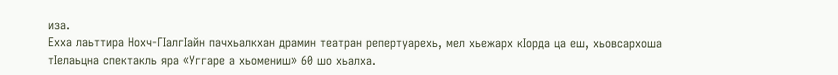иза.
Ехха лаьттира Нохч-ГIалгIайн пачхьалкхан драмин театран репертуарехь, мел хьежарх кIорда ца еш, хьовсархоша тIелаьцна спектакль яра «Уггаре а хьомениш» 60 шо хьалха.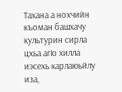Тахана а нохчийн къоман башхачу культурин сирла цхьа агIо хилла иэсехь карлаюьйлу иза,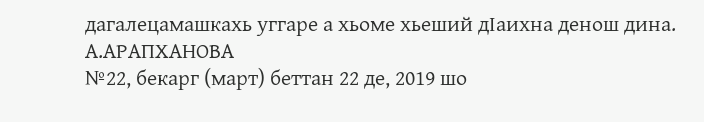дагалецамашкахь уггаре а хьоме хьеший дIаихна денош дина.
А.АРАПХАНОВА
№22, бекарг (март) беттан 22 де, 2019 шо